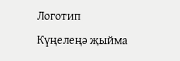Логотип
Күңелеңә җыйма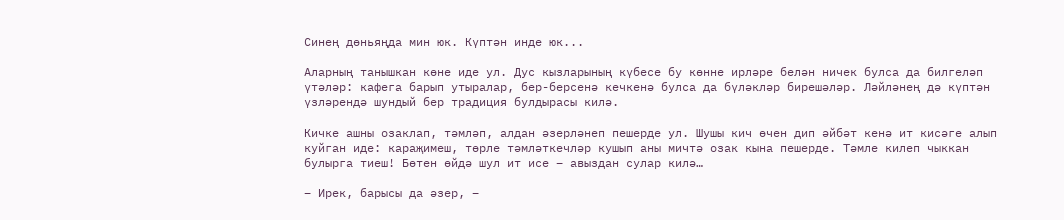Синең дөньяңда мин юк. Күптән инде юк...

Аларның танышкан көне иде ул. Дус кызларының күбесе бу көнне ирләре белән ничек булса да билгеләп үтәләр: кафега барып утыралар, бер-берсенә кечкенә булса да бүләкләр бирешәләр. Ләйләнең дә күптән үзләрендә шундый бер традиция булдырасы килә.

Кичке ашны озаклап, тәмләп, алдан әзерләнеп пешерде ул. Шушы кич өчен дип әйбәт кенә ит кисәге алып куйган иде: караҗимеш, төрле тәмләткечләр кушып аны мичтә озак кына пешерде. Тәмле килеп чыккан булырга тиеш! Бөтен өйдә шул ит исе – авыздан сулар килә…

– Ирек, барысы да әзер, –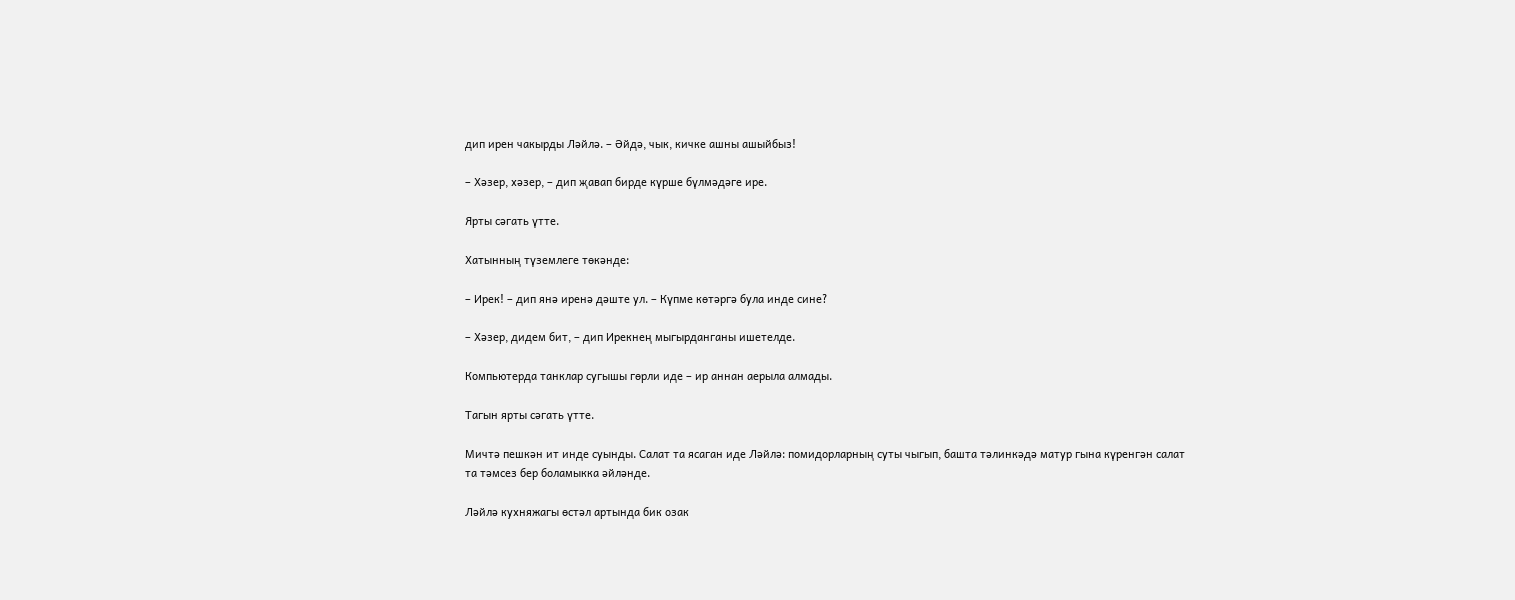дип ирен чакырды Ләйлә. – Әйдә, чык, кичке ашны ашыйбыз!

– Хәзер, хәзер, – дип җавап бирде күрше бүлмәдәге ире.

Ярты сәгать үтте.

Хатынның түземлеге төкәнде:

– Ирек! – дип янә иренә дәште ул. – Күпме көтәргә була инде сине?

– Хәзер, дидем бит, – дип Ирекнең мыгырданганы ишетелде.

Компьютерда танклар сугышы гөрли иде – ир аннан аерыла алмады.

Тагын ярты сәгать үтте.

Мичтә пешкән ит инде суынды. Салат та ясаган иде Ләйлә: помидорларның суты чыгып, башта тәлинкәдә матур гына күренгән салат та тәмсез бер боламыкка әйләнде.

Ләйлә кухняжагы өстәл артында бик озак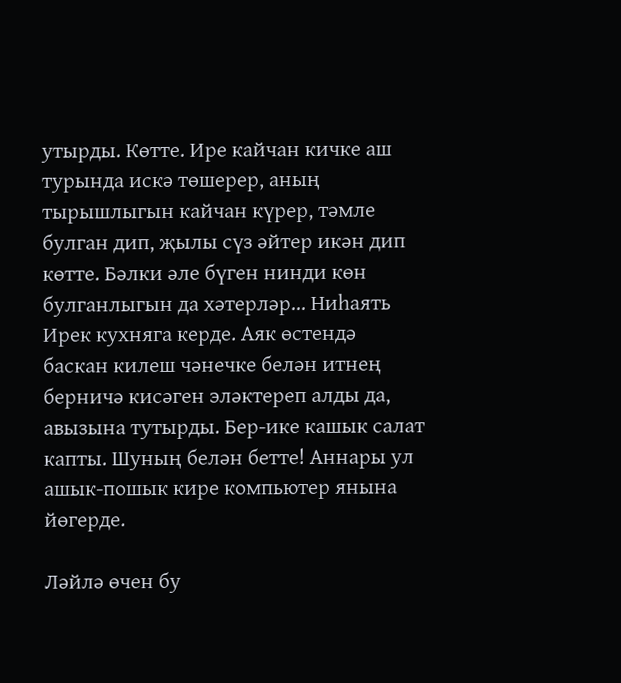утырды. Көтте. Ире кайчан кичке аш турында искә төшерер, аның тырышлыгын кайчан күрер, тәмле булган дип, җылы сүз әйтер икән дип көтте. Бәлки әле бүген нинди көн булганлыгын да хәтерләр... Ниһаять Ирек кухняга керде. Аяк өстендә баскан килеш чәнечке белән итнең берничә кисәген эләктереп алды да, авызына тутырды. Бер-ике кашык салат капты. Шуның белән бетте! Аннары ул ашык-пошык кире компьютер янына йөгерде.

Ләйлә өчен бу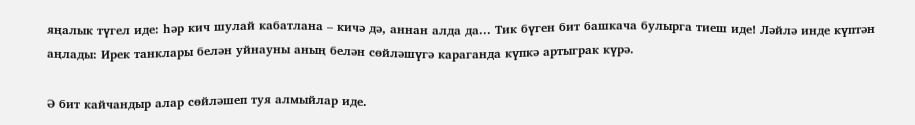яңалык түгел иде: һәр кич шулай кабатлана – кичә дә, аннан алда да... Тик бүген бит башкача булырга тиеш иде! Ләйлә инде күптән аңлады: Ирек танклары белән уйнауны аның белән сөйләшүгә караганда күпкә артыграк күрә.

Ә бит кайчандыр алар сөйләшеп туя алмыйлар иде.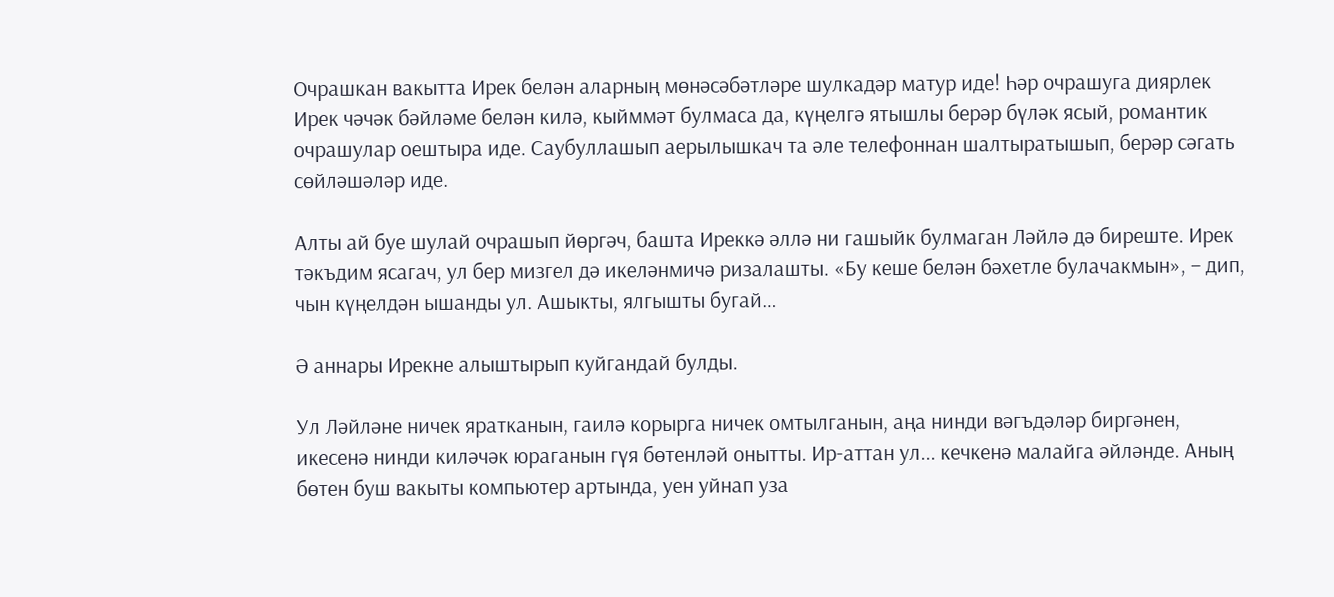Очрашкан вакытта Ирек белән аларның мөнәсәбәтләре шулкадәр матур иде! Һәр очрашуга диярлек Ирек чәчәк бәйләме белән килә, кыйммәт булмаса да, күңелгә ятышлы берәр бүләк ясый, романтик очрашулар оештыра иде. Саубуллашып аерылышкач та әле телефоннан шалтыратышып, берәр сәгать сөйләшәләр иде.

Алты ай буе шулай очрашып йөргәч, башта Иреккә әллә ни гашыйк булмаган Ләйлә дә биреште. Ирек тәкъдим ясагач, ул бер мизгел дә икеләнмичә ризалашты. «Бу кеше белән бәхетле булачакмын», – дип, чын күңелдән ышанды ул. Ашыкты, ялгышты бугай…

Ә аннары Ирекне алыштырып куйгандай булды.

Ул Ләйләне ничек яратканын, гаилә корырга ничек омтылганын, аңа нинди вәгъдәләр биргәнен, икесенә нинди киләчәк юраганын гүя бөтенләй онытты. Ир-аттан ул... кечкенә малайга әйләнде. Аның бөтен буш вакыты компьютер артында, уен уйнап уза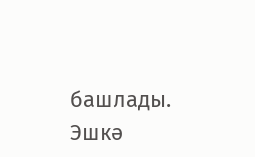башлады. Эшкә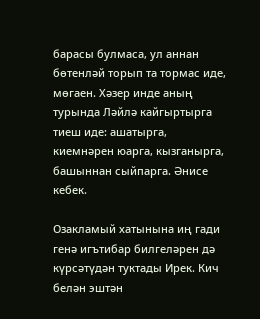барасы булмаса, ул аннан бөтенләй торып та тормас иде, мөгаен. Хәзер инде аның турында Ләйлә кайгыртырга тиеш иде: ашатырга, киемнәрен юарга, кызганырга, башыннан сыйпарга. Әнисе кебек.

Озакламый хатынына иң гади генә игътибар билгеләрен дә күрсәтүдән туктады Ирек. Кич белән эштән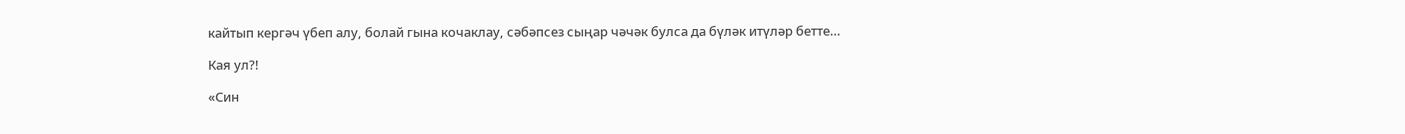кайтып кергәч үбеп алу, болай гына кочаклау, сәбәпсез сыңар чәчәк булса да бүләк итүләр бетте…

Кая ул?!

«Син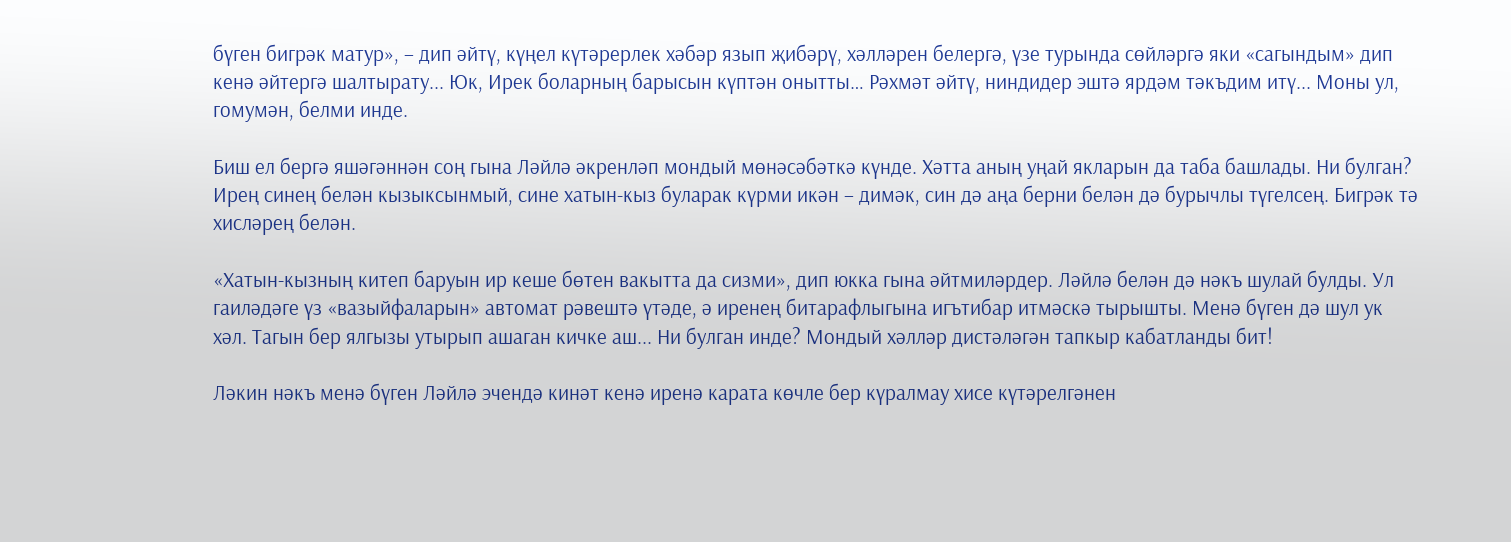бүген бигрәк матур», – дип әйтү, күңел күтәрерлек хәбәр язып җибәрү, хәлләрен белергә, үзе турында сөйләргә яки «сагындым» дип кенә әйтергә шалтырату... Юк, Ирек боларның барысын күптән онытты… Рәхмәт әйтү, ниндидер эштә ярдәм тәкъдим итү... Моны ул, гомумән, белми инде.

Биш ел бергә яшәгәннән соң гына Ләйлә әкренләп мондый мөнәсәбәткә күнде. Хәтта аның уңай якларын да таба башлады. Ни булган? Ирең синең белән кызыксынмый, сине хатын-кыз буларак күрми икән – димәк, син дә аңа берни белән дә бурычлы түгелсең. Бигрәк тә хисләрең белән.

«Хатын-кызның китеп баруын ир кеше бөтен вакытта да сизми», дип юкка гына әйтмиләрдер. Ләйлә белән дә нәкъ шулай булды. Ул гаиләдәге үз «вазыйфаларын» автомат рәвештә үтәде, ә иренең битарафлыгына игътибар итмәскә тырышты. Менә бүген дә шул ук хәл. Тагын бер ялгызы утырып ашаган кичке аш... Ни булган инде? Мондый хәлләр дистәләгән тапкыр кабатланды бит!

Ләкин нәкъ менә бүген Ләйлә эчендә кинәт кенә иренә карата көчле бер күралмау хисе күтәрелгәнен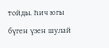тойды. Һич югы бүген үзен шулай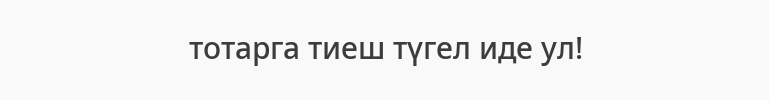тотарга тиеш түгел иде ул!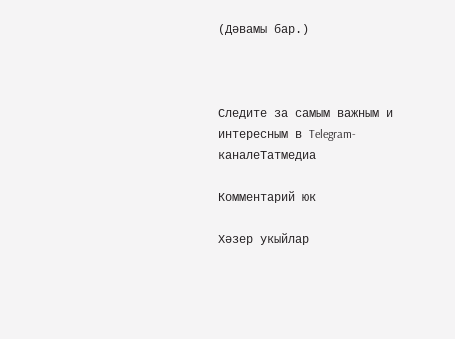(Дәвамы бар.)



Следите за самым важным и интересным в Telegram-каналеТатмедиа

Комментарий юк

Хәзер укыйлар